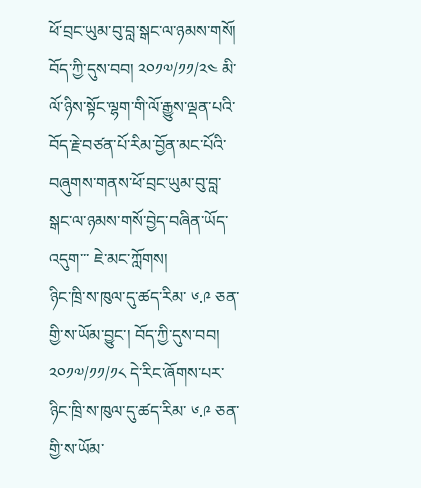ཕོ་བྲང་ཡུམ་བུ་བླ་སྒང་ལ་ཉམས་གསོ། བོད་ཀྱི་དུས་བབ། ༢༠༡༧/༡༡/༢༤ མི་ལོ་ཉིས་སྟོང་ལྷག་གི་ལོ་རྒྱུས་ལྡན་པའི་བོད་རྗེ་བཙན་པོ་རིམ་བྱོན་མང་པོའི་བཞུགས་གནས་ཕོ་བྲང་ཡུམ་བུ་བླ་སྒང་ལ་ཉམས་གསོ་བྱེད་བཞིན་ཡོད་འདུག་་་ ཇེ་མང་ཀློགས།
ཉིང་ཁྲི་ས་ཁུལ་དུ་ཚད་རིམ་ ༦.༩ ཅན་གྱི་ས་ཡོམ་བྱུང་། བོད་ཀྱི་དུས་བབ། ༢༠༡༧/༡༡/༡༨ དེ་རིང་ཞོགས་པར་ཉིང་ཁྲི་ས་ཁུལ་དུ་ཚད་རིམ་ ༦.༩ ཅན་གྱི་ས་ཡོམ་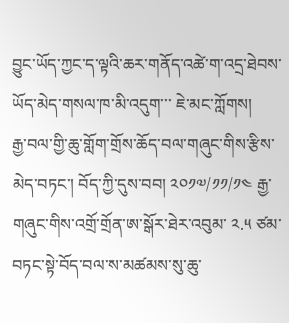བྱུང་ཡོད་ཀྱང་ད་ལྟའི་ཆར་གནོད་འཚེ་ག་འདྲ་ཐེབས་ཡོད་མེད་གསལ་ཁ་མི་འདུག་་་ ཇེ་མང་ཀློགས།
རྒྱ་བལ་གྱི་ཆུ་གློག་གྲོས་ཆོད་བལ་གཞུང་གིས་རྩིས་མེད་བཏང་། བོད་ཀྱི་དུས་བབ། ༢༠༡༧/༡༡/༡༤ རྒྱ་གཞུང་གིས་འགྲོ་གྲོན་ཨ་སྒོར་ཐེར་འབུམ་ ༢.༥ ཙམ་བཏང་སྟེ་བོད་བལ་ས་མཚམས་སུ་ཆུ་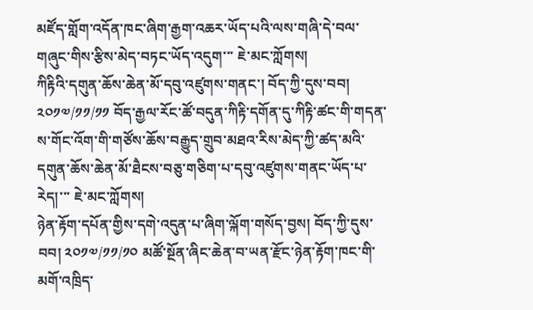མཛོད་གློག་འདོན་ཁང་ཞིག་རྒྱག་འཆར་ཡོད་པའི་ལས་གཞི་དེ་བལ་གཞུང་གིས་རྩིས་མེད་བཏང་ཡོད་འདུག་་་ ཇེ་མང་ཀློགས།
ཀིརྟིའི་དགུན་ཆོས་ཆེན་མོ་དབུ་འཛུགས་གནང་། བོད་ཀྱི་དུས་བབ། ༢༠༡༧/༡༡/༡༡ བོད་རྒྱལ་རོང་ཚོ་བདུན་ཀིརྟི་དགོན་དུ་ཀིརྟི་ཚང་གི་གདན་ས་གོང་འོག་གི་གཙོས་ཆོས་བརྒྱུད་གྲུབ་མཐའ་རིས་མེད་ཀྱི་ཚད་མའི་དགུན་ཆོས་ཆེན་མོ་ཐཻངས་བཅུ་གཅིག་པ་དབུ་འཛུགས་གནང་ཡོད་པ་རེད།་་་ ཇེ་མང་ཀློགས།
ཉེན་རྟོག་དཔོན་གྱིས་དགེ་འདུན་པ་ཞིག་ལྐོག་གསོད་བྱས། བོད་ཀྱི་དུས་བབ། ༢༠༡༧/༡༡/༡༠ མཚོ་སྔོན་ཞིང་ཆེན་བ་ཡན་རྫོང་ཉེན་རྟོག་ཁང་གི་མགོ་འཁྲིད་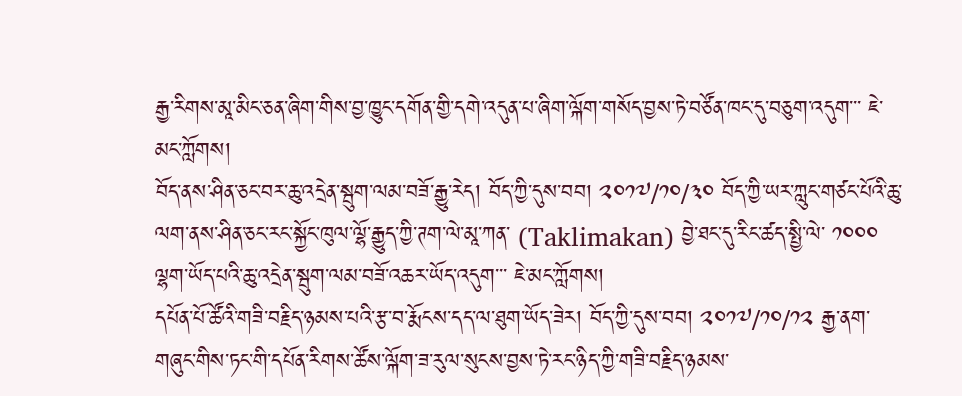རྒྱ་རིགས་མཱ་མིང་ཅན་ཞིག་གིས་བྱ་ཁྱུང་དགོན་གྱི་དགེ་འདུན་པ་ཞིག་ལྐོག་གསོད་བྱས་ཏེ་བཙོན་ཁང་དུ་བཅུག་འདུག་་་ ཇེ་མང་ཀློགས།
བོད་ནས་ཤིན་ཅང་བར་ཆུ་འདྲེན་སྦུག་ལམ་བཟོ་རྒྱུ་རེད། བོད་ཀྱི་དུས་བབ། ༢༠༡༧/༡༠/༣༠ བོད་ཀྱི་ཡར་ཀླུང་གཙང་པོའི་ཆུ་ལག་ནས་ཤིན་ཅང་རང་སྐྱོང་ཁུལ་ལྷོ་རྒྱུད་ཀྱི་ཊག་ལེ་མཱ་ཀན་ (Taklimakan) བྱེ་ཐང་དུ་རིང་ཚད་སྤྱི་ལེ་ ༡༠༠༠ ལྷག་ཡོད་པའི་ཆུ་འདྲེན་སྦུག་ལམ་བཟོ་འཆར་ཡོད་འདུག་་་ ཇེ་མང་ཀློགས།
དཔོན་པོ་ཚོའི་གཟི་བརྗིད་ཉམས་པའི་རྩ་བ་རྨོངས་དད་ལ་ཐུག་ཡོད་ཟེར། བོད་ཀྱི་དུས་བབ། ༢༠༡༧/༡༠/༡༢ རྒྱ་ནག་གཞུང་གིས་ཏང་གི་དཔོན་རིགས་ཚོས་ལྐོག་ཟ་རུལ་སུངས་བྱས་ཏེ་རང་ཉིད་ཀྱི་གཟི་བརྗིད་ཉམས་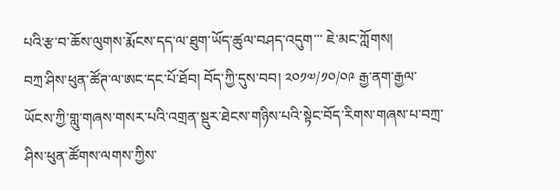པའི་རྩ་བ་ཆོས་ལུགས་རྨོངས་དད་ལ་ཐུག་ཡོད་ཚུལ་བཤད་འདུག་་་ ཇེ་མང་ཀློགས།
བཀྲ་ཤིས་ཕུན་ཚོཊ་ལ་ཨང་དང་པོ་ཐོབ། བོད་ཀྱི་དུས་བབ། ༢༠༡༧/༡༠/༠༩ རྒྱ་ནག་རྒྱལ་ཡོངས་ཀྱི་གླུ་གཞས་གསར་པའི་འགྲན་སྡུར་ཐེངས་གཉིས་པའི་སྟེང་བོད་རིགས་གཞས་པ་བཀྲ་ཤིས་ཕུན་ཚོགས་ལགས་ཀྱིས་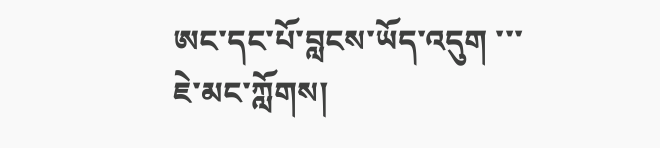ཨང་དང་པོ་བླངས་ཡོད་འདུག ་་་ ཇེ་མང་ཀློགས།